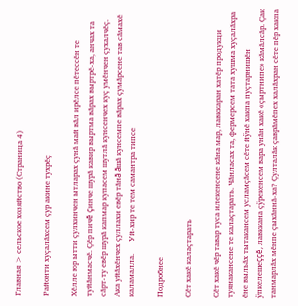Главная > сельское хозяйство (Страница 4)

Районти хуçалăхсем çур акине тухрĕç

Хĕлле юр ытти çулхинчен ытларах çунă май вăл ирĕлсе пĕтессĕн те туйăнмасчĕ. Çĕр пичĕ çинче шурă кавир выртма вăрах выртрĕ-ха, анчах та сăрт-ту евĕр шурă капмар купасем шутлă кунсенчех куç умĕнчен çухалчĕç. Ака уйăхĕнчех çуллахи евĕр тăнă ăшă кунсемпе вăрах çумăрсене тав сăмахĕ каламалла.      Уй-хир те тем самантра типсе

Подробнее

Сĕт хакĕ калаçтарать

Сĕт хакĕ чĕр тавар туса илекенсене кăна мар, лавккаран хатĕр продукци туянакансене те калаçтарать. Чăнласах та, фермерсем тата хушма хуçалăхра ĕне выльăх тытакансем усламçăсем сĕте йÿнĕ хакпа пуçтарнишĕн ÿпкелешеççĕ, лавккана çÿрекенсем вара унăн хакĕ «çыртнипе» кăмăлсăр. Çак танмарлăх мĕнпе çыхăннă-ха? Çулталăк çаврăмĕпех халăхран сĕте пĕр хакпа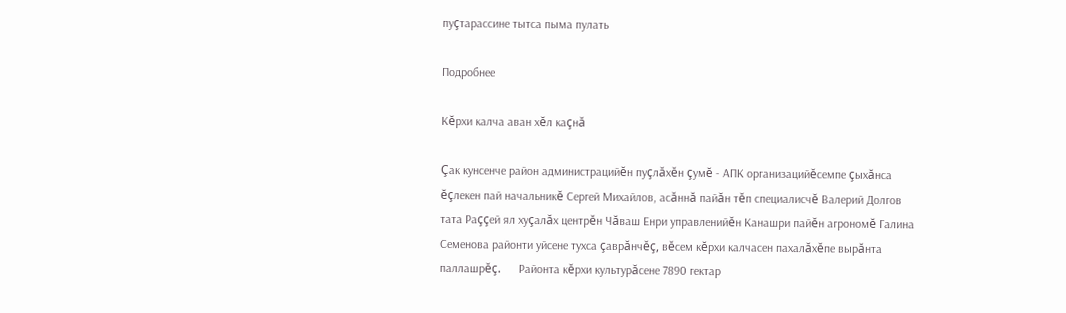пуçтарассине тытса пыма пулать

Подробнее

Кĕрхи калча аван хĕл каçнă

Çак кунсенче район администрацийĕн пуçлăхĕн çумĕ - АПК организацийĕсемпе çыхăнса ĕçлекен пай начальникĕ Сергей Михайлов, асăннă пайăн тĕп специалисчĕ Валерий Долгов тата Раççей ял хуçалăх центрĕн Чăваш Енри управленийĕн Канашри пайĕн агрономĕ Галина Семенова районти уйсене тухса çаврăнчĕç, вĕсем кĕрхи калчасен пахалăхĕпе вырăнта паллашрĕç.      Районта кĕрхи культурăсене 7890 гектар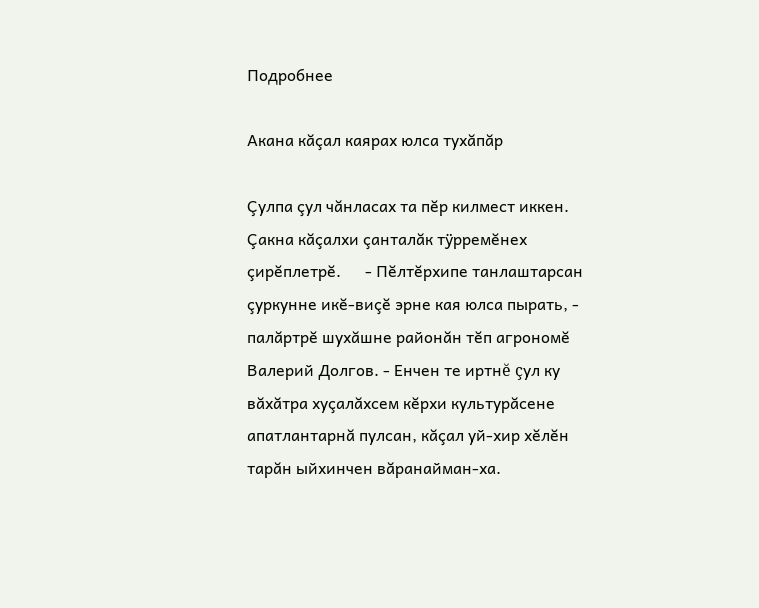Подробнее

Акана кăçал каярах юлса тухăпăр

Çулпа çул чăнласах та пĕр килмест иккен. Çакна кăçалхи çанталăк тÿрремĕнех çирĕплетрĕ.      - Пĕлтĕрхипе танлаштарсан çуркунне икĕ-виçĕ эрне кая юлса пырать, - палăртрĕ шухăшне районăн тĕп агрономĕ Валерий Долгов. - Енчен те иртнĕ çул ку вăхăтра хуçалăхсем кĕрхи культурăсене апатлантарнă пулсан, кăçал уй-хир хĕлĕн тарăн ыйхинчен вăранайман-ха.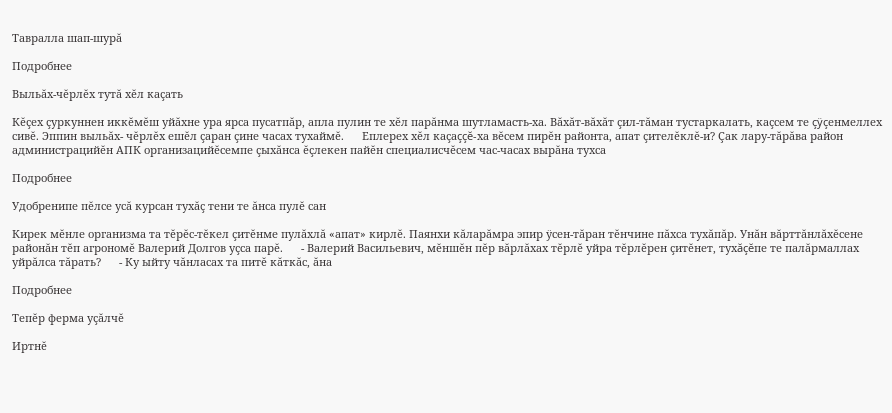Тавралла шап-шурă

Подробнее

Выльăх-чĕрлĕх тутă хĕл каçать

Кĕçех çуркуннен иккĕмĕш уйăхне ура ярса пусатпăр, апла пулин те хĕл парăнма шутламасть-ха. Вăхăт-вăхăт çил-тăман тустаркалать, каçсем те çÿçенмеллех сивĕ. Эппин выльăх- чĕрлĕх ешĕл çаран çине часах тухаймĕ.      Еплерех хĕл каçаççĕ-ха вĕсем пирĕн районта, апат çителĕклĕ-и? Çак лару-тăрăва район администрацийĕн АПК организацийĕсемпе çыхăнса ĕçлекен пайĕн специалисчĕсем час-часах вырăна тухса

Подробнее

Удобренипе пĕлсе усă курсан тухăç тени те ăнса пулĕ сан

Кирек мĕнле организма та тĕрĕс-тĕкел çитĕнме пулăхлă «апат» кирлĕ. Паянхи кăларăмра эпир ÿсен-тăран тĕнчине пăхса тухăпăр. Унăн вăрттăнлăхĕсене районăн тĕп агрономĕ Валерий Долгов уçса парĕ.      - Валерий Васильевич, мĕншĕн пĕр вăрлăхах тĕрлĕ уйра тĕрлĕрен çитĕнет, тухăçĕпе те палăрмаллах уйрăлса тăрать?      - Ку ыйту чăнласах та питĕ кăткăс, ăна

Подробнее

Тепĕр ферма уçăлчĕ

Иртнĕ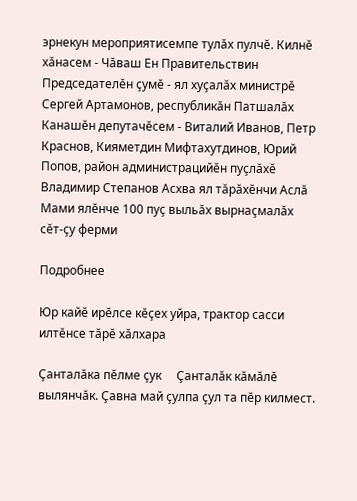эрнекун мероприятисемпе тулăх пулчĕ. Килнĕ хăнасем - Чăваш Ен Правительствин Председателĕн çумĕ - ял хуçалăх министрĕ Сергей Артамонов, республикăн Патшалăх Канашĕн депутачĕсем - Виталий Иванов, Петр Краснов, Кияметдин Мифтахутдинов, Юрий Попов, район администрацийĕн пуçлăхĕ Владимир Степанов Асхва ял тăрăхĕнчи Аслă Мами ялĕнче 100 пуç выльăх вырнаçмалăх сĕт-çу ферми

Подробнее

Юр кайĕ ирĕлсе кĕçех уйра, трактор сасси илтĕнсе тăрĕ хăлхара

Çанталăка пĕлме çук     Çанталăк кăмăлĕ вылянчăк. Çавна май çулпа çул та пĕр килмест.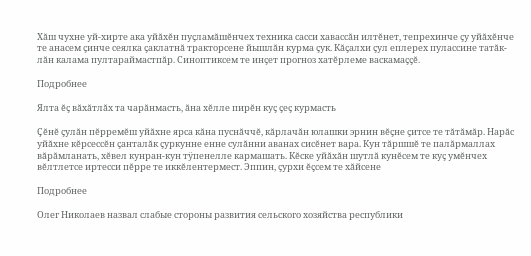Хăш чухне уй-хирте ака уйăхĕн пуçламăшĕнчех техника сасси хавассăн илтĕнет, тепрехинче çу уйăхĕнче те анасем çинче сеялка çаклатнă тракторсене йышлăн курма çук. Кăçалхи çул еплерех пулассине татăк- лăн калама пултараймастпăр. Синоптиксем те инçет прогноз хатĕрлеме васкамаççĕ.

Подробнее

Ялта ĕç вăхăтлăх та чарăнмасть, ăна хĕлле пирĕн куç çеç курмасть

Çĕнĕ çулăн пĕрремĕш уйăхне ярса кăна пуснăччĕ, кăрлачăн юлашки эрнин вĕçне çитсе те тăтăмăр. Нарăс уйăхне кĕрсессĕн çанталăк çуркунне енне сулăнни аванах сисĕнет вара. Кун тăршшĕ те палăрмаллах вăрăмланать, хĕвел кунран-кун тÿпенелле кармашать. Кĕске уйăхăн шутлă кунĕсем те куç умĕнчех вĕлтлетсе иртесси пĕрре те иккĕлентермест. Эппин, çурхи ĕçсем те хăйсене

Подробнее

Олег Николаев назвал слабые стороны развития сельского хозяйства республики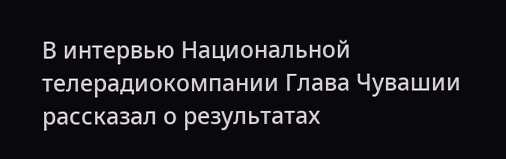В интервью Национальной телерадиокомпании Глава Чувашии рассказал о результатах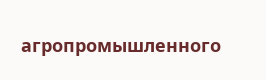агропромышленного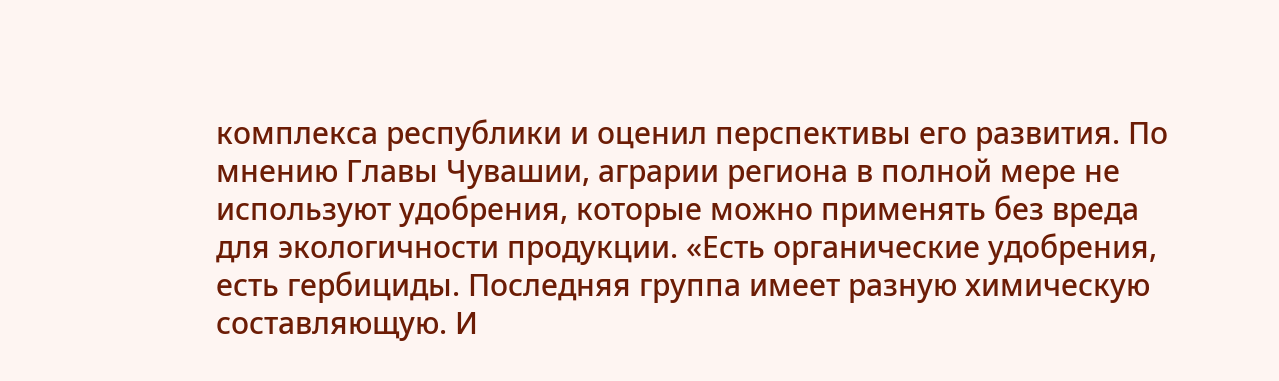комплекса республики и оценил перспективы его развития. По мнению Главы Чувашии, аграрии региона в полной мере не используют удобрения, которые можно применять без вреда для экологичности продукции. «Есть органические удобрения, есть гербициды. Последняя группа имеет разную химическую составляющую. И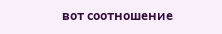вот соотношение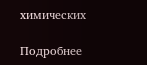химических

Подробнее